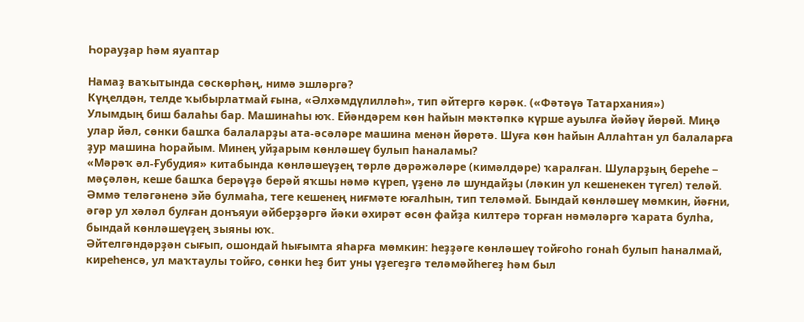Һорауҙар һәм яуаптар

Намаҙ ваҡытында сөскөрһәң, нимә эшләргә?
Күңелдән, телде ҡыбырлатмай ғына, «Әлхәмдүлилләһ», тип әйтергә кәрәк. («Фәтәүә Татархания»)
Улымдың биш балаһы бар. Машинаһы юҡ. Ейәндәрем көн һайын мәктәпкә күрше ауылға йәйәү йөрөй. Миңә улар йәл, сөнки башҡа балаларҙы ата-әсәләре машина менән йөрөтә. Шуға көн һайын Аллаһтан ул балаларға ҙур машина һорайым. Минең уйҙарым көнләшеү булып һаналамы?
«Мәрәҡ әл-Ғубудия» китабында көнләшеүҙең төрлө дәрәжәләре (кимәлдәре) ҡаралған. Шуларҙың береһе − мәҫәлән, кеше башҡа берәүҙә берәй яҡшы нәмә күреп, үҙенә лә шундайҙы (ләкин ул кешенекен түгел) теләй. Әммә теләгәненә эйә булмаһа, теге кешенең ниғмәте юғалһын, тип теләмәй. Бындай көнләшеү мөмкин, йәғни, әгәр ул хәләл булған донъяуи әйберҙәргә йәки әхирәт өсөн файҙа килтерә торған нәмәләргә ҡарата булһа, бындай көнләшеүҙең зыяны юҡ.
Әйтелгәндәрҙән сығып, ошондай һығымта яһарға мөмкин: һеҙҙәге көнләшеү тойғоһо гонаһ булып һаналмай, киреһенсә, ул маҡтаулы тойғо, сөнки һеҙ бит уны үҙегеҙгә теләмәйһегеҙ һәм был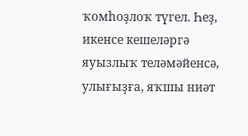ҡомһоҙлоҡ түгел. Һеҙ, икенсе кешеләргә яуызлыҡ теләмәйенсә, улығыҙға, яҡшы ниәт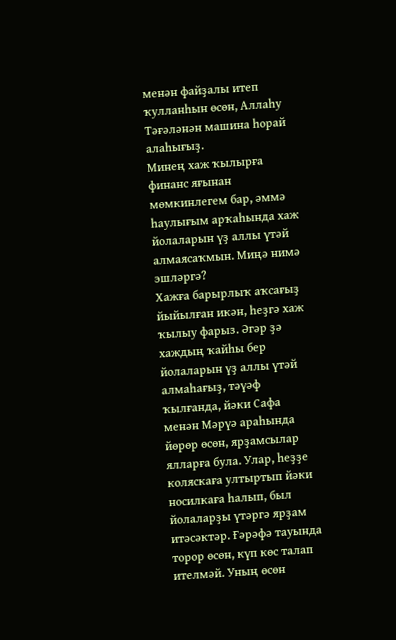менән файҙалы итеп ҡулланһын өсөн, Аллаһу Тәғәләнән машина һорай алаһығыҙ.
Минең хаж ҡылырға финанс яғынан мөмкинлегем бар, әммә һаулығым арҡаһында хаж йолаларын үҙ аллы үтәй алмаясаҡмын. Миңә нимә эшләргә?
Хажға барырлыҡ аҡсағыҙ йыйылған икән, һеҙгә хаж ҡылыу фарыз. Әгәр ҙә хаждың ҡайһы бер йолаларын үҙ аллы үтәй алмаһағыҙ, тәүәф ҡылғанда, йәки Сафа менән Мәрүә араһында йөрөр өсөн, ярҙамсылар ялларға була. Улар, һеҙҙе коляскаға ултыртып йәки носилкаға һалып, был йолаларҙы үтәргә ярҙам итәсәктәр. Ғәрәфә тауында торор өсөн, күп көс талап ителмәй. Уның өсөн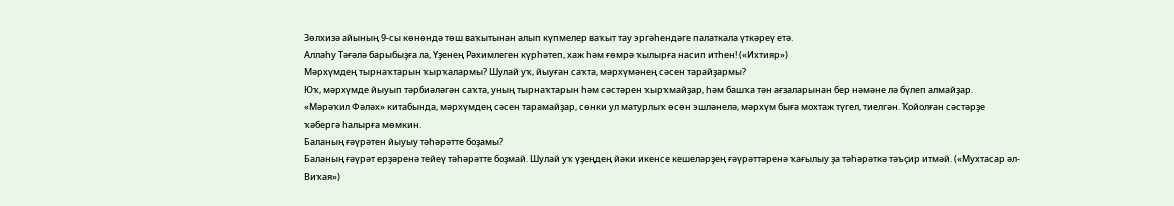Зөлхизә айының 9-сы көнөндә төш ваҡытынан алып күпмелер ваҡыт тау эргәһендәге палаткала үткәреү етә.
Аллаһу Тәғәлә барыбыҙға ла, Үҙенең Рәхимлеген күрһәтеп, хаж һәм ғөмрә ҡылырға насип итһен! («Ихтияр»)
Мәрхүмдең тырнаҡтарын ҡырҡалармы? Шулай уҡ, йыуған саҡта, мәрхүмәнең сәсен тарайҙармы?
Юҡ, мәрхүмде йыуып тәрбиәләгән саҡта, уның тырнаҡтарын һәм сәстәрен ҡырҡмайҙар, һәм башҡа тән ағзаларынан бер нәмәне лә бүлеп алмайҙар.
«Мәрәҡил Фәләх» китабында, мәрхүмдең сәсен тарамайҙар, сөнки ул матурлыҡ өсөн эшләнелә, мәрхүм быға мохтаж түгел, тиелгән. Ҡойолған сәстәрҙе ҡәбергә һалырға мөмкин.
Баланың ғәүрәтен йыуыу тәһәрәтте боҙамы?
Баланың ғәүрәт ерҙәренә тейеү тәһәрәтте боҙмай. Шулай уҡ үҙеңдең йәки икенсе кешеләрҙең ғәүрәттәренә ҡағылыу ҙа тәһәрәткә тәъҫир итмәй. («Мухтасар әл-Виҡая»)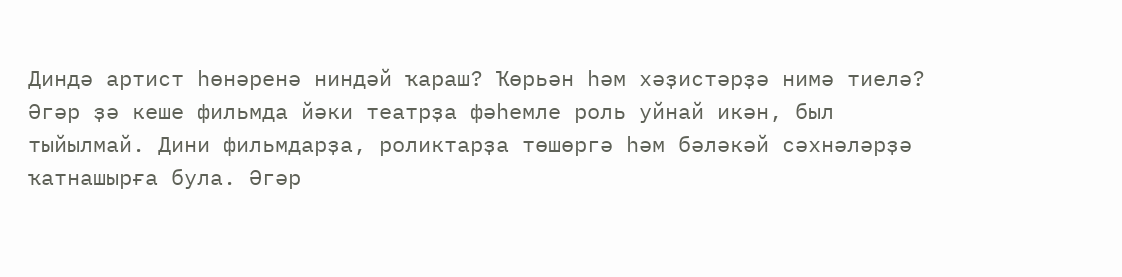Диндә артист һөнәренә ниндәй ҡараш? Ҡөрьән һәм хәҙистәрҙә нимә тиелә?
Әгәр ҙә кеше фильмда йәки театрҙа фәһемле роль уйнай икән, был тыйылмай. Дини фильмдарҙа, роликтарҙа төшөргә һәм бәләкәй сәхнәләрҙә ҡатнашырға була. Әгәр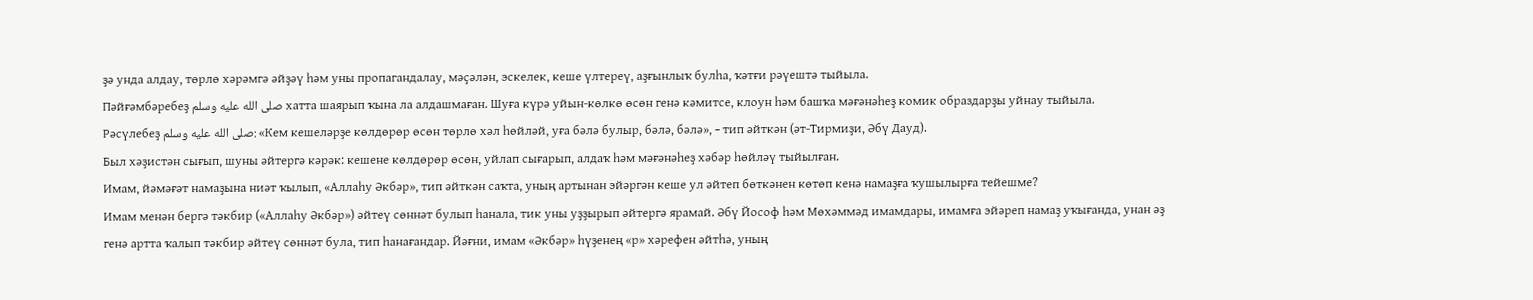ҙә унда алдау, төрлө хәрәмгә әйҙәү һәм уны пропагандалау, мәҫәлән, эскелек, кеше үлтереү, аҙғынлыҡ булһа, ҡәтғи рәүештә тыйыла.
Пәйғәмбәребеҙ صلى الله عليه وسلم хатта шаярып ҡына ла алдашмаған. Шуға күрә уйын-көлкө өсөн генә кәмитсе, клоун һәм башҡа мәғәнәһеҙ комик образдарҙы уйнау тыйыла.
Рәсүлебеҙ صلى الله عليه وسلم: «Кем кешеләрҙе көлдөрөр өсөн төрлө хәл һөйләй, уға бәлә булыр, бәлә, бәлә», − тип әйткән (әт-Тирмиҙи, Әбү Дауд).
Был хәҙистән сығып, шуны әйтергә кәрәк: кешене көлдөрөр өсөн, уйлап сығарып, алдаҡ һәм мәғәнәһеҙ хәбәр һөйләү тыйылған.
Имам, йәмәғәт намаҙына ниәт ҡылып, «Аллаһу Әкбәр», тип әйткән саҡта, уның артынан эйәргән кеше ул әйтеп бөткәнен көтөп кенә намаҙға ҡушылырға тейешме?
Имам менән бергә тәкбир («Аллаһу Әкбәр») әйтеү сөннәт булып һанала, тик уны уҙҙырып әйтергә ярамай. Әбү Йософ һәм Мөхәммәд имамдары, имамға эйәреп намаҙ уҡығанда, унан әҙ генә артта ҡалып тәкбир әйтеү сөннәт була, тип һанағандар. Йәғни, имам «Әкбәр» һүҙенең «р» хәрефен әйтһә, уның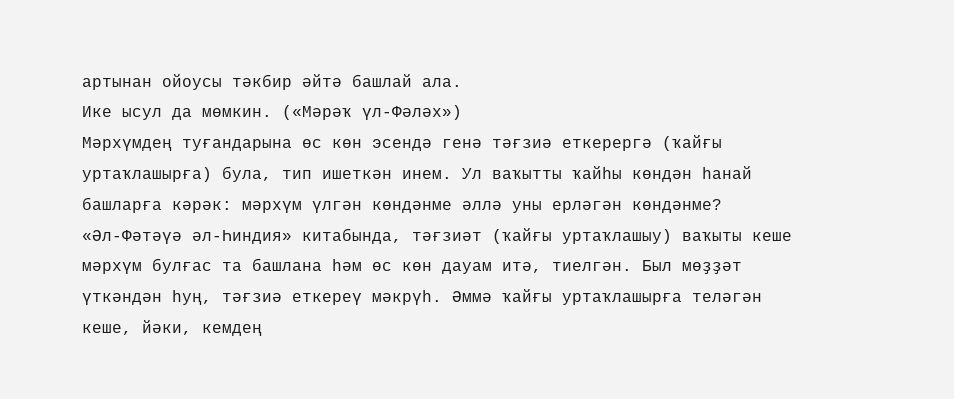артынан ойоусы тәкбир әйтә башлай ала.
Ике ысул да мөмкин. («Мәрәҡ үл-Фәләх»)
Мәрхүмдең туғандарына өс көн эсендә генә тәғзиә еткерергә (ҡайғы уртаҡлашырға) була, тип ишеткән инем. Ул ваҡытты ҡайһы көндән һанай башларға кәрәк: мәрхүм үлгән көндәнме әллә уны ерләгән көндәнме?
«Әл-Фәтәүә әл-Һиндия» китабында, тәғзиәт (ҡайғы уртаҡлашыу) ваҡыты кеше мәрхүм булғас та башлана һәм өс көн дауам итә, тиелгән. Был мөҙҙәт үткәндән һуң, тәғзиә еткереү мәкрүһ. Әммә ҡайғы уртаҡлашырға теләгән кеше, йәки, кемдең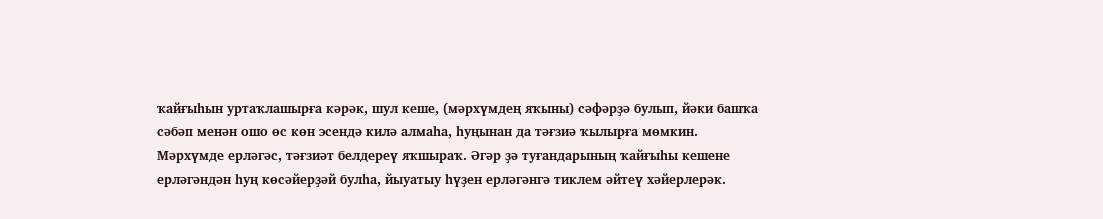ҡайғыһын уртаҡлашырға кәрәк, шул кеше, (мәрхүмдең яҡыны) сәфәрҙә булып, йәки башҡа сәбәп менән ошо өс көн эсендә килә алмаһа, һуңынан да тәғзиә ҡылырға мөмкин.
Мәрхүмде ерләгәс, тәғзиәт белдереү яҡшыраҡ. Әгәр ҙә туғандарының ҡайғыһы кешене ерләгәндән һуң көсәйерҙәй булһа, йыуатыу һүҙен ерләгәнгә тиклем әйтеү хәйерлерәк.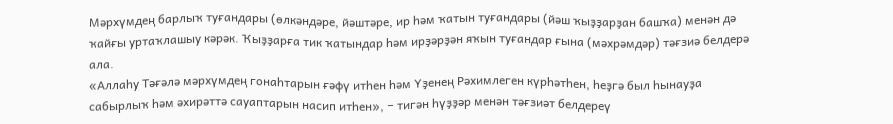Мәрхүмдең барлыҡ туғандары (өлкәндәре, йәштәре, ир һәм ҡатын туғандары (йәш ҡыҙҙарҙан башҡа) менән дә ҡайғы уртаҡлашыу кәрәк. Ҡыҙҙарға тик ҡатындар һәм ирҙәрҙән яҡын туғандар ғына (мәхрәмдәр) тәғзиә белдерә ала.
«Аллаһу Тәғәлә мәрхүмдең гонаһтарын ғәфү итһен һәм Үҙенең Рәхимлеген күрһәтһен, һеҙгә был һынауҙа сабырлыҡ һәм әхирәттә сауаптарын насип итһен», − тигән һүҙҙәр менән тәғзиәт белдереү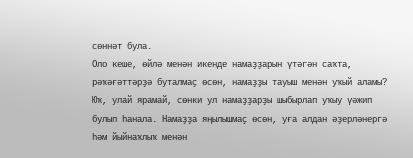сөннәт була.
Оло кеше, өйлә менән икенде намаҙҙарын үтәгән саҡта, рәҡәғәттәрҙә буталмаҫ өсөн, намаҙҙы тауыш менән уҡый аламы?
Юҡ, улай ярамай, сөнки ул намаҙҙарҙы шыбырлап уҡыу үәжип булып һанала. Намаҙҙа яңылышмаҫ өсөн, уға алдан әҙерләнергә һәм йыйнаҡлыҡ менән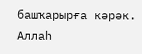башҡарырға кәрәк. Аллаһ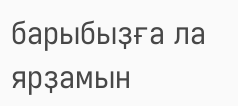барыбыҙға ла ярҙамын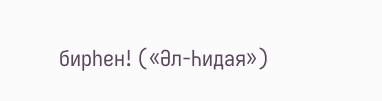бирһен! («Әл-Һидая»)